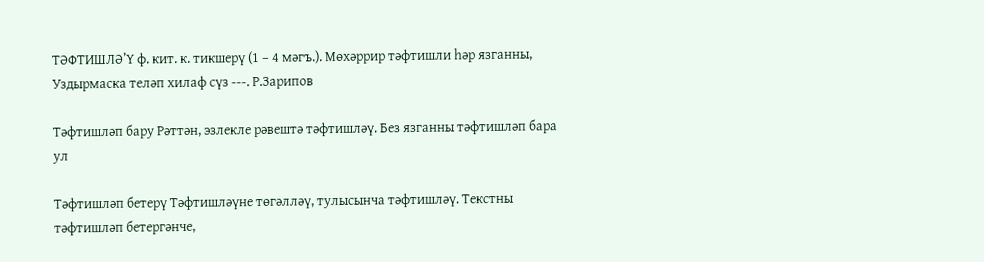ТӘФТИШЛӘ’Ү ф. кит. к. тикшерү (1 – 4 мәгъ.). Мөхәррир тәфтишли һәр язганны, Уздырмаска теләп хилаф сүз ---. Р.Зарипов

Тәфтишләп бару Рәттән, эзлекле рәвештә тәфтишләү. Без язганны тәфтишләп бара ул

Тәфтишләп бетерү Тәфтишләүне төгәлләү, тулысынча тәфтишләү. Текстны тәфтишләп бетергәнче,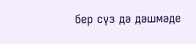бер сүз дә дәшмәде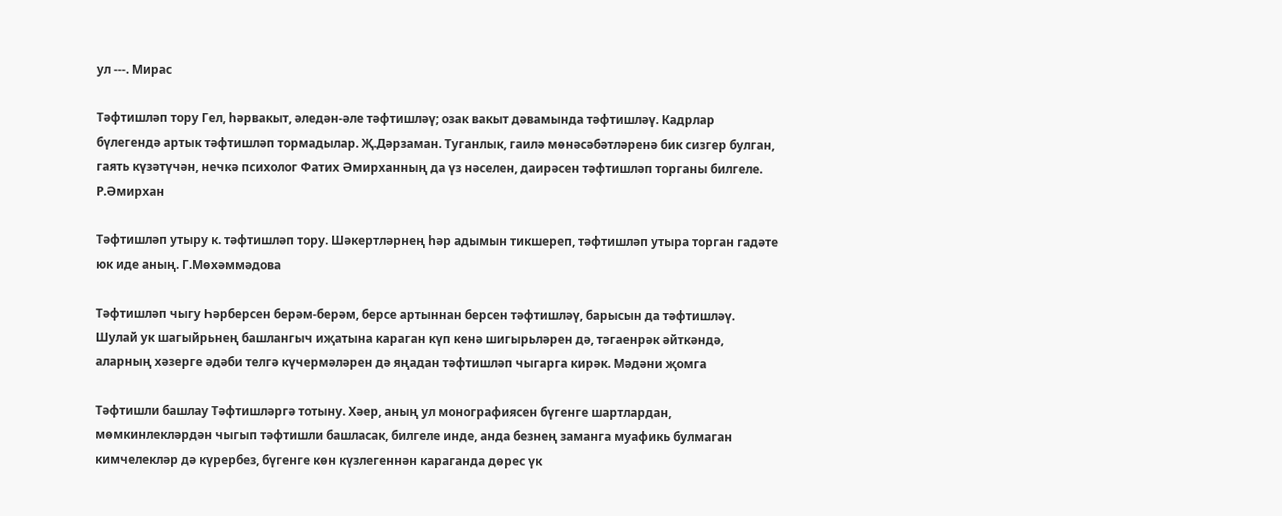ул ---. Мирас

Тәфтишләп тору Гел, һәрвакыт, әледән-әле тәфтишләү; озак вакыт дәвамында тәфтишләү. Кадрлар бүлегендә артык тәфтишләп тормадылар. Җ.Дәрзаман. Туганлык, гаилә мөнәсәбәтләренә бик сизгер булган, гаять күзәтүчән, нечкә психолог Фатих Әмирханның да үз нәселен, даирәсен тәфтишләп торганы билгеле. Р.Әмирхан

Тәфтишләп утыру к. тәфтишләп тору. Шәкертләрнең һәр адымын тикшереп, тәфтишләп утыра торган гадәте юк иде аның. Г.Мөхәммәдова

Тәфтишләп чыгу Һәрберсен берәм-берәм, берсе артыннан берсен тәфтишләү, барысын да тәфтишләү. Шулай ук шагыйрьнең башлангыч иҗатына караган күп кенә шигырьләрен дә, тәгаенрәк әйткәндә, аларның хәзерге әдәби телгә күчермәләрен дә яңадан тәфтишләп чыгарга кирәк. Мәдәни җомга

Тәфтишли башлау Тәфтишләргә тотыну. Хәер, аның ул монографиясен бүгенге шартлардан, мөмкинлекләрдән чыгып тәфтишли башласак, билгеле инде, анда безнең заманга муафикь булмаган кимчелекләр дә күрербез, бүгенге көн күзлегеннән караганда дөрес үк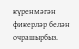күренмәгән фикерләр белән очрашырбыз.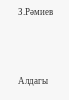З.Рәмиев



Алдагы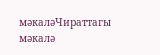мәкаләЧираттагы мәкалә